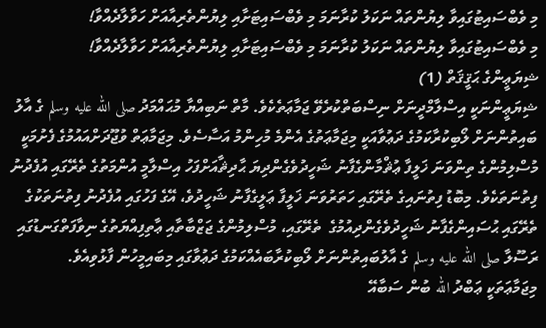މި ވެބްސައިޓުގައިވާ ލިޔުންތައް ނަކަލު ކުރާނަމަ މި ވެބްސައިޓަށާއި ލިޔުންތެރިއާއަށް ހަވާލާދެއްވާ!
މި ވެބްސައިޓުގައިވާ ލިޔުންތައް ނަކަލު ކުރާނަމަ މި ވެބްސައިޓަށާއި ލިޔުންތެރިއާއަށް ހަވާލާދެއްވާ!
ޝިޔަޢީންގެ ޙަޤީޤަތް (1)
ޝިޔަޢީންނަކީ އިސްލާމްދީނަށް ނިސްބަތްކުރެވޭ ޖަމާޢަތެކެވެ. މާތް ނަބިއްޔާ މުޙައްމަދު صلى الله عليه وسلم ގެ އާލު ބައިތުންނަށް ލޯބިކުރާކަމުގެ ދަޢުވާއަކީ މިޖަމާޢަތުގެ އެންމެ މުހިންމު އަސާސެވެ. މިޖަމާޢަތް ވުޖޫދަށްއައުމުގެ ފެށުމަކީ މުސްލިމުންގެ ތިންވަނަ ޚަލީފާ ޢުޘްމާންގެފާނު ޝަހީދުވެގެންދިޔަ ޙާދިޘާއަށްފަހު އިސްލާމީ އުންމަތުގެ ތެރޭގައި އުފެދުނު ފިތުނަތަކެވެ. މިބޮޑު ފިތުނައިގެ ތެރޭގައި ހަތަރުވަނަ ޚަލީފާ ޢަލީގެފާނު ޝަހީދުވެ، އޭގެ ފަހުގައި އުފެދުނު ފިތުނަތަކުގެ ތެރޭގައި ޙުސައިންގެފާނު ޝަހީދުވެގެންދިއުމުގެ  ތެރޭގައި، މުސްލިމުންގެ ޖަޒްބާތާއި ޢާތިފިއްޔަތުގެ ނިވާފަތްގަނޑުގައި ރަސޫލާ صلى الله عليه وسلم ގެ އާލުބައިތުންނަށް ލޯބިކުރާބައެއްކަމުގެ ދަޢުވާގައި މިބައިމީހުން ފާޅުވިއެވެ.
މިޖަމާޢަތަކީ ޢަބްދު الله ބުން ސަބާއޭ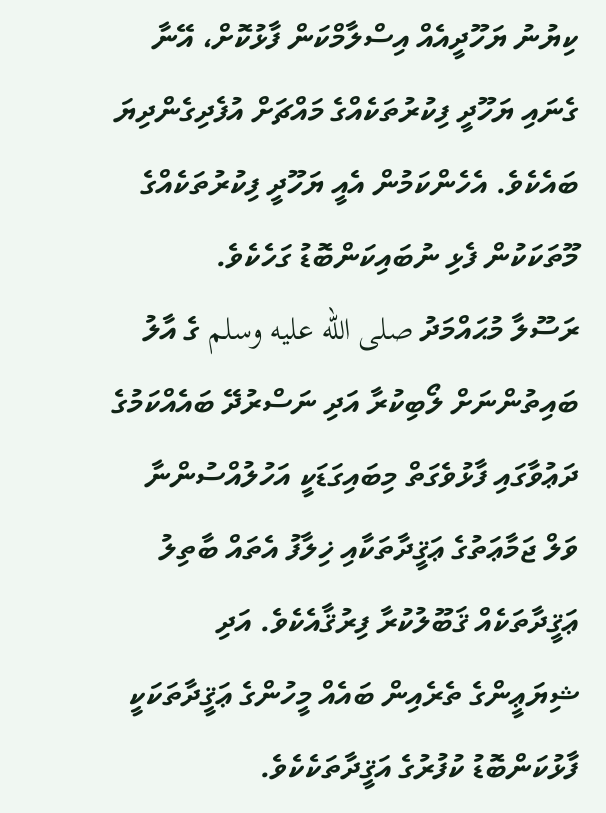ކިޔުނު ޔަހޫދީއެއް އިސްލާމްކަން ފާޅުކޮށް، އޭނާ ގެނައި ޔަހޫދީ ފިކުރުތަކެއްގެ މައްޗަށް އުފެދިގެންދިޔަ ބައެކެވެ. އެހެންކަމުން އެއީ ޔަހޫދީ ފިކުރުތަކެއްގެ މޫތަކަކުން ފެޅި ނުބައިކަންބޮޑު ގަހެކެވެ.
ރަސޫލާ މުޙައްމަދު صلى الله عليه وسلم ގެ އާލު ބައިތުންނަށް ލޯބިކުރާ އަދި ނަސްރުދޭ ބައެއްކަމުގެ ދަޢުވާގައި ފާޅުވެގަތް މިބައިގަޑަކީ އަހުލުއްސުންނާ ވަލް ޖަމާޢަތުގެ ޢަޤީދާތަކާއި ޚިލާފު އެތައް ބާތިލު ޢަޤީދާތަކެއް ޤަބޫލުކުރާ ފިރުޤާއެކެވެ. އަދި ޝިޔަޢީންގެ ތެރެއިން ބައެއް މީހުންގެ ޢަޤީދާތަކަކީ ފާޅުކަންބޮޑު ކުފުރުގެ އަޤީދާތަކެކެވެ.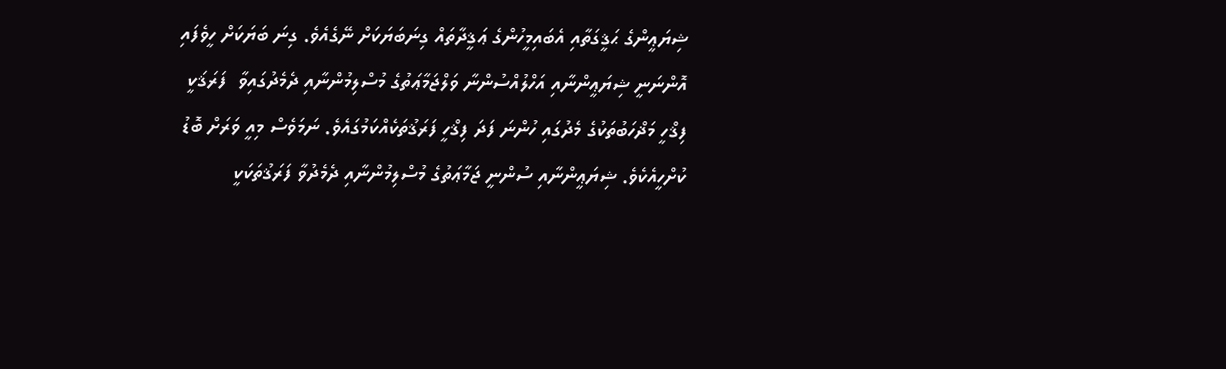ޝިޔަޢީންގެ ޙަޤީގަތާއި އެބައިމީހުންގެ ޢަޤީދާތައް ގިނަބަޔަކަށް ނޭގެއެވެ. ގިނަ ބަޔަކަށް ހީވެފައި އޮންނަނީ ޝިޔަޢީންނާއި އަހްލުއްސުންނާ ވަލްޖަމާޢަތުގެ މުސްލިމުންނާއި ދެމެދުގައިވާ  ފަރަޤަކީ ފިޤްހީ މަޛްހަބުތަކުގެ މެދުގައި ހުންނަ ފަދަ ފިޤްހީ ފަރަޤުތަކެއްކަމުގައެވެ. ނަމަވެސް މިއީ ވަރަށް ބޮޑު ކުށްހީއެކެވެ. ޝިޔަޢީންނާއި ސުންނީ ޖަމާޢަތުގެ މުސްލިމުންނާއި ދެމެދުވާ ފަރަޤުތަކަކީ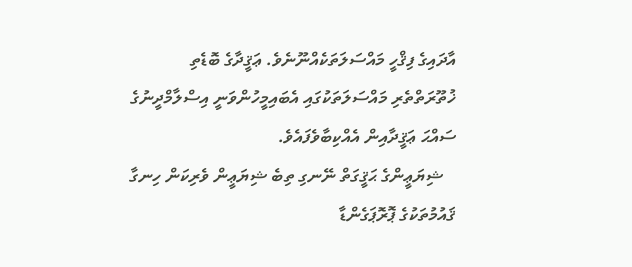އާދައިގެ ފިޤްހީ މައްސަލަތަކެއްނޫނެވެ. ޢަޤީދާގެ ބޮޑެތި ޚުތޫރަތްތެރި މައްސަލަތަކުގައި އެބައިމީހުންވަނީ އިސްލާމްދީނުގެ ސައްޙަ ޢަޤީދާއިން އެއްކިބާވެފައެވެ.
   ޝިޔަޢީންގެ ޙަޤީގަތް ނޭނގި ތިބެ ޝިޔަޢީން ވެރިކަން ހިނގާ ޤައުމުތަކުގެ ޕޮރޮޕަގެންޑާ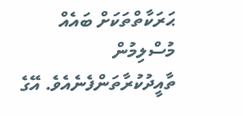ޙަރަކާތްތަކަށް ބައެއް މުސްލިމުން ތާއީދުކުރާތަންފެނެއެވެ. އޭގެ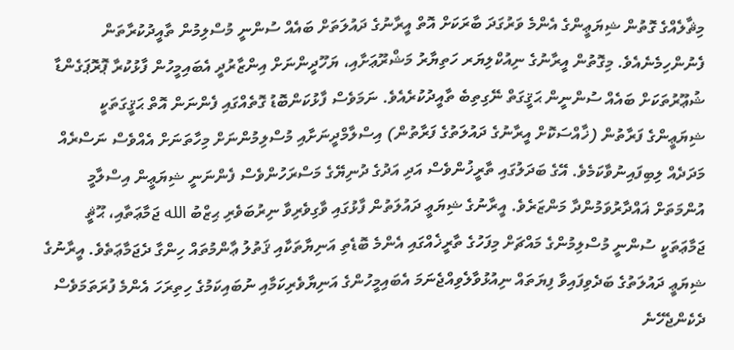މިޘާލެއްގެ ގޮތުން ޝިޔަޢީންގެ އެންމެ ވަރުގަދަ ބާރަކަށް އޮތް އީރާނުގެ ދައުލަތަށް ބައެއް ސުންނީ މުސްލިމުން ތާއީދުކުރާތަން ފެނުންހިމެނެއެވެ. މިގޮތުން އީރާނުގެ ނިއުކްލިޔަރ ހަތިޔާރު މަޝްރޫޢަށާއި، ޔަހޫދީންނަށް އިންޒާރުދީ އެބައިމީހުން ފާޅުކުރާ ޕޮރޮޕަގެންޑާ ޝުޢޫރުތަކަށް ބައެއް ސުންނީން ޙަޤީގަތް ނޭގިތިބެ ތާއީދުކުރެއެވެ. ނަމަވެސް ފާޅުކަންބޮޑު ގޮތެއްގައި ފެންނަން އޮތް ޙަޤީގަތަކީ ޝިޔަޢީންގެ ފަރާތުން (ޚާއްސަކޮށް އީރާނުގެ ދައުލަތުގެ ފަރާތުން) އިސްލާމްދީނަށާއި މުސްލިމުންނަށް މިހާތަނަށް އެއްވެސް ނަސްރެއް މަދަދެއް ލިބިފައިނުވާކަމެވެ. އޭގެ ބަދަލުގައި ތާރީޚުންވެސް އަދި އަދުގެ ދުނިޔޭގެ މަސްރަހުންވެސް ފެންނަނީ ޝިޔަޢީން އިސްލާމީ އުންމަތަށް ޣައްދާރުވަމުންދާ މަންޒަރެވެ. އީރާނުގެ ޝިޔަޢީ ދައުލަތުން ފާޅުގައި ވާގިވެރިވާ ނިރުބަވެރި ޙިޒްބު الله ޖަމާޢަތާއި، ޙޫޘީ ޖަމާޢަތަކީ ސުންނީ މުސްލިމުންގެ މައްޗަށް މިފަހުގެ ތާރީޚެއްގައި އެންމެ ބޮޑެތި އަނިޔާތަކާއި ޤަތުލު ޢާންމުތައް ހިންގާ ދެޖަމާޢަތެވެ. އީރާނުގެ ޝިޔަޢީ ދައުލަތުގެ ބަދެވިފައިވާ ފިޔަތައް ނިއުޅުވާލެވިއްޖެނަމަ އެބައިމީހުންގެ އަނިޔާވެރިކަމާއި ނުބައިކަމުގެ ހިތިރަހަ އެންމެ ފުރަތަމަވެސް ދެކެންޖެހޭނެ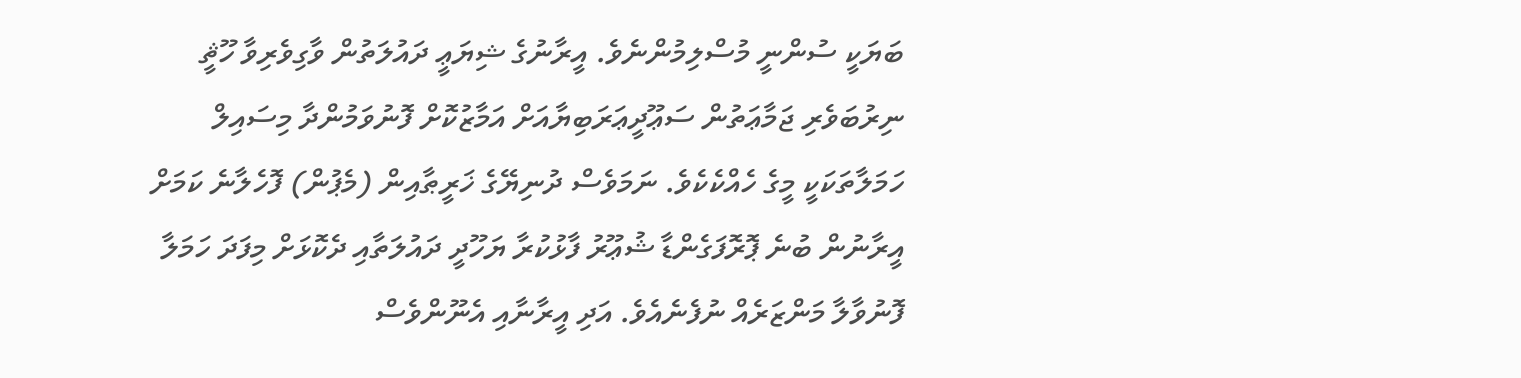ބަޔަކީ ސުންނީ މުސްލިމުންނެވެ. އީރާނުގެ ޝިޔަޢީ ދައުލަތުން ވާގިވެރިވާ ހޫޘީ ނިރުބަވެރި ޖަމާޢަތުން ސަޢޫދީޢަރަބިޔާއަށް އަމާޒުކޮށް ފޮނުވަމުންދާ މިސައިލް ހަމަލާތަކަކީ މީގެ ހެއްކެކެވެ. ނަމަވެސް ދުނިޔޭގެ ޚަރީޠާއިން (މެޕުން) ފޮހެލާނެ ކަމަށް އީރާނުން ބުނެ ޕޮރޮފަގެންޑާ ޝުޢޫރު ފާޅުކުރާ ޔަހޫދީ ދައުލަތާއި ދެކޮޅަށް މިފަދަ ހަމަލާ ފޮނުވާލާ މަންޒަރެއް ނުފެނެއެވެ. އަދި އީރާނާއި އެނޫންވެސް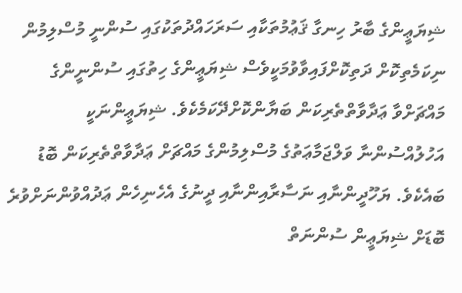ޝިޔަޢީންގެ ބާރު ހިނގާ ޤަޢުމުތަކާއި ސަރަހައްދުތަކުގައި ސުންނީ މުސްލިމުން ނިކަމެތިކޮށް ދަތިކޮށްފައިވާވުމަކީވެސް ޝިޔަޢީންގެ ހިތުގައި ސުންނީންގެ މައްޗަށްވާ ޢަދާވާތްތެރިކަން ބަޔާންކޮށްދޭކަމެކެވެ. ޝިޔަޢީންނަކީ އަހުލުއްސުންނާ ވަލްޖަމާޢަތުގެ މުސްލިމުންގެ މައްޗަށް ޢަދާވާތްތެރިކަން ބޮޑު ބައެކެވެ. ޔަހޫދީންނާއި ނަސާރާއިންނާއި ދީނުގެ އެހެނިހެން ޢަދުއްވުންނަށްވުރެ ބޮޑަށް ޝިޔަޢީން ސުންނަތް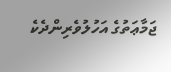ޖަމާޢަތުގެ އަހުލުވެރިންދެކެ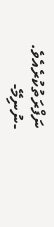ނަފްރަތުކުރެއެވެ.
-ނުނިމޭ-